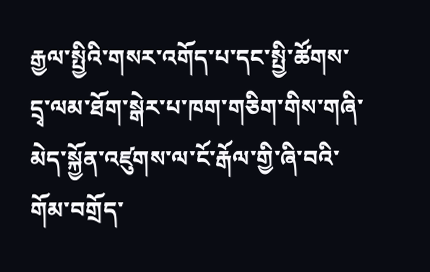རྒྱལ་སྤྱིའི་གསར་འགོད་པ་དང་སྤྱི་ཚོགས་དྲྭ་ལམ་ཐོག་སྒེར་པ་ཁག་གཅིག་གིས་གཞི་མེད་སྐྱོན་འཛུགས་ལ་ངོ་རྒོལ་གྱི་ཞི་བའི་གོམ་བགྲོད་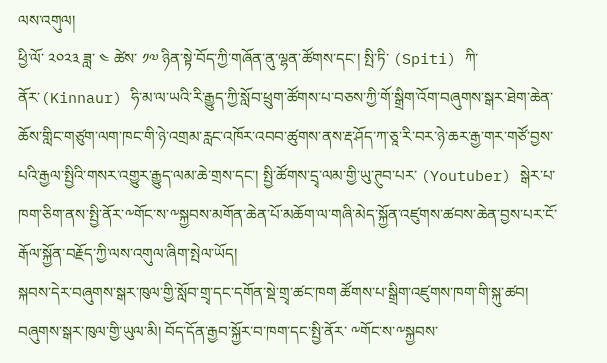ལས་འགུལ།
ཕྱི་ལོ་ ༢༠༢༣ ཟླ་ ༤ ཚེས་ ༡༧ ཉིན་སྟེ་བོད་ཀྱི་གཞོན་ནུ་ལྷན་ཚོགས་དང་། སྤི་ཏི་ (Spiti) ཀི་ནོར་(Kinnaur) ཧི་མ་ལ་ཡའི་རི་རྒྱུད་ཀྱི་སློབ་ཕྲུག་ཚོགས་པ་བཅས་ཀྱི་གོ་སྒྲིག་འོག་བཞུགས་སྒར་ཐེག་ཆེན་ཆོས་གླིང་གཙུག་ལག་ཁང་གི་ཉེ་འགྲམ་རླང་འཁོར་འབབ་ཚུགས་ནས་རྡ་ཤོད་ཀ་ཅཱ་རི་བར་ཉེ་ཆར་རྒྱ་གར་གཙོ་བྱས་པའི་རྒྱལ་སྤྱིའི་གསར་འགྱུར་རྒྱུད་ལམ་ཆེ་གྲས་དང་། སྤྱི་ཚོགས་དྲྭ་ལམ་གྱི་ཡུ་ཊུབ་པར་ (Youtuber) སྒེར་པ་ཁག་ཅིག་ནས་སྤྱི་ནོར་༸གོང་ས་༸སྐྱབས་མགོན་ཆེན་པོ་མཆོག་ལ་གཞི་མེད་སྐྱོན་འཛུགས་ཚབས་ཆེན་བྱས་པར་ངོ་རྒོལ་སྐྱོན་བརྗོད་ཀྱི་ལས་འགུལ་ཞིག་སྤེལ་ཡོད།
སྐབས་དེར་བཞུགས་སྒར་ཁུལ་གྱི་སློབ་གྲྭ་དང་དགོན་སྡེ་གྲྭ་ཚང་ཁག ཚོགས་པ་སྒྲིག་འཛུགས་ཁག་གི་སྐུ་ཚབ། བཞུགས་སྒར་ཁུལ་གྱི་ཡུལ་མི། བོད་དོན་རྒྱབ་སྐྱོར་བ་ཁག་དང་སྤྱི་ནོར་ ༸གོང་ས་༸སྐྱབས་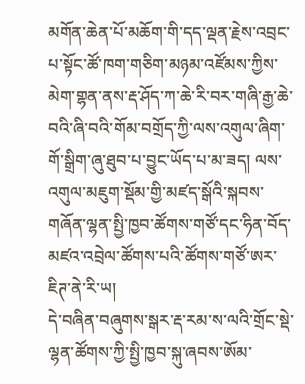མགོན་ཆེན་པོ་མཆོག་གི་དད་ལྡན་རྗེས་འབྲང་པ་སྟོང་ཚོ་ཁག་གཅིག་མཉམ་འཛོམས་ཀྱིས་མེག་གྷན་ནས་རྡ་ཤོད་ཀ་ཆེ་རི་བར་གཞི་རྒྱ་ཆེ་བའི་ཞི་བའི་གོམ་བགྲོད་ཀྱི་ལས་འགུལ་ཞིག་གོ་སྒྲིག་ཞུ་ཐུབ་པ་བྱུང་ཡོད་པ་མ་ཟད། ལས་འགུལ་མཇུག་སྡོམ་གྱི་མཛད་སྒོའི་སྐབས་གཞོན་ལྷན་སྤྱི་ཁྱབ་ཚོགས་གཙོ་དང་ཧིན་བོད་མཛའ་འབྲེལ་ཚོགས་པའི་ཚོགས་གཙོ་ཨར་ཇིཊ་ནེ་རི་ཡ།
དེ་བཞིན་བཞུགས་སྒར་རྡ་རམ་ས་ལའི་གྲོང་སྡེ་ལྷན་ཚོགས་ཀྱི་སྤྱི་ཁྱབ་སྐུ་ཞབས་ཨོམ་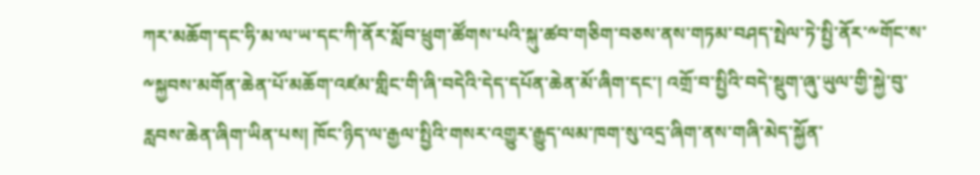ཀར་མཆོག་དང་ཧི་མ་ལ་ཡ་དང་ཀི་ནོར་སློབ་ཕྲུག་ཚོགས་པའི་སྐུ་ཚབ་གཅིག་བཅས་ནས་གཏམ་བཤད་སྤེལ་ཏེ་སྤྱི་ནོར་༸གོང་ས་༸སྐྱབས་མགོན་ཆེན་པོ་མཆོག་འཛམ་གླིང་གི་ཞི་བདེའི་དེད་དཔོན་ཆེན་མོ་ཞིག་དང་། འགྲོ་བ་སྤྱིའི་བདེ་སྡུག་ཞུ་ཡུལ་གྱི་སྐྱེ་བུ་རླབས་ཆེན་ཞིག་ཡིན་པས། ཁོང་ཉིད་ལ་རྒྱལ་སྤྱིའི་གསར་འགྱུར་རྒྱུད་ལམ་ཁག་སུ་འདྲ་ཞིག་ནས་གཞི་མེད་སྐྱོན་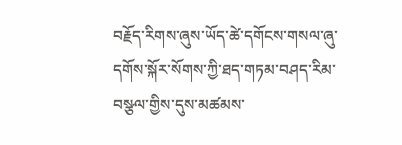བརྗོད་རིགས་ཞུས་ཡོད་ཚེ་དགོངས་གསལ་ཞུ་དགོས་སྐོར་སོགས་ཀྱི་ཐད་གཏམ་བཤད་རིམ་བསྩལ་གྱིས་དུས་མཚམས་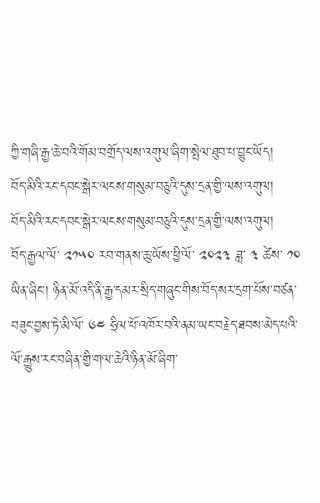ཀྱི་གཞི་རྒྱ་ཆེ་བའི་གོམ་བགྲོད་ལས་འགུལ་ཞིག་སྤེལ་ཐུབ་པ་བྱུང་ཡོད།
བོད་མིའི་རང་དབང་སྒེར་ལངས་གསུམ་བཅུའི་དུས་དྲན་གྱི་ལས་འགུལ།
བོད་མིའི་རང་དབང་སྒེར་ལངས་གསུམ་བཅུའི་དུས་དྲན་གྱི་ལས་འགུལ།
བོད་རྒྱལ་ལོ་ ༢༡༥༠ རབ་གནས་ཆུ་ཡོས་ཕྱི་ལོ་ ༢༠༢༣ ཟླ་ ༣ ཚེས་ ༡༠ ཡིན་ཞིང་། ཉིན་མོ་འདི་ནི་རྒྱ་དམར་སྲིད་གཞུང་གིས་བོད་སར་དྲག་པོས་བཙན་བཟུང་བྱས་ཏེ་མི་ལོ་ ༦༤ ཧྲིལ་པོ་འཁོར་བའི་ནམ་ཡང་བརྗེད་ཐབས་མེད་པའི་ལོ་རྒྱུས་རང་བཞིན་གྱི་གལ་ཆེའི་ཉིན་མོ་ཞིག་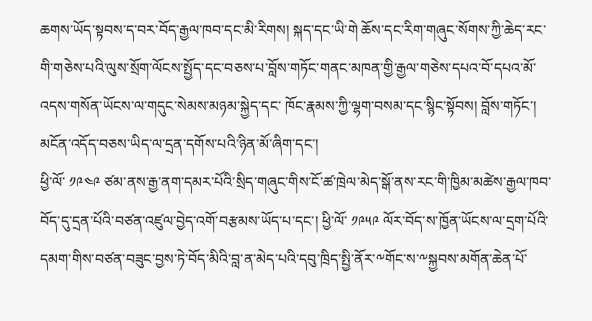ཆགས་ཡོད་སྟབས་ད་བར་བོད་རྒྱལ་ཁབ་དང་མི་རིགས། སྐད་དང་ཡི་གེ ཆོས་དང་རིག་གཞུང་སོགས་ཀྱི་ཆེད་རང་གི་གཅེས་པའི་ལུས་སྲོག་ལོངས་སྤྱོད་དང་བཅས་པ་བློས་གཏོང་གནང་མཁན་གྱི་རྒྱལ་གཅེས་དཔའ་བོ་དཔའ་མོ་འདས་གསོན་ཡོངས་ལ་གདུང་སེམས་མཉམ་སྐྱེད་དང་ ཁོང་རྣམས་ཀྱི་ལྷག་བསམ་དང་སྙིང་སྟོབས། བློས་གཏོང་། མངོན་འདོད་བཅས་ཡིད་ལ་དྲན་དགོས་པའི་ཉིན་མོ་ཞིག་དང་།
ཕྱི་ལོ་ ༡༩༤༩ ཙམ་ནས་རྒྱ་ནག་དམར་པོའི་སྲིད་གཞུང་གིས་ངོ་ཚ་ཁྲེལ་མེད་སྒོ་ནས་རང་གི་ཁྱིམ་མཚེས་རྒྱལ་ཁབ་བོད་དུ་དྲན་པོའི་བཙན་འཛུལ་བྱེད་འགོ་བརྩམས་ཡོད་པ་དང་། ཕྱི་ལོ་ ༡༩༥༩ ལོར་བོད་ས་ཁྱོན་ཡོངས་ལ་དྲག་པོའི་དམག་གིས་བཙན་བཟུང་བྱས་ཏེ་བོད་མིའི་བླ་ན་མེད་པའི་དབུ་ཁྲིད་སྤྱི་ནོར་༸གོང་ས་༸སྐྱབས་མགོན་ཆེན་པོ་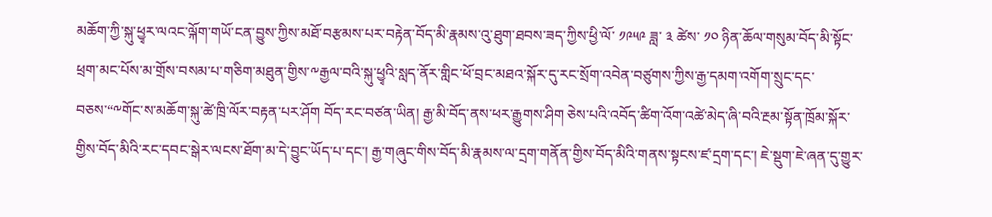མཆོག་ཀྱི་སྐུ་ཕྱྭར་ལའང་ལྐོག་གཡོ་ངན་བྱུས་ཀྱིས་མཐོ་བརྩམས་པར་བརྟེན་བོད་མི་རྣམས་འུ་ཐུག་ཐབས་ཟད་ཀྱིས་ཕྱི་ལོ་ ༡༩༥༩ ཟླ་ ༣ ཚེས་ ༡༠ ཉིན་ཆོལ་གསུམ་བོད་མི་སྟོང་ཕྲག་མང་པོས་མ་གྲོས་བསམ་པ་གཅིག་མཐུན་གྱིས་༸རྒྱལ་བའི་སྐུ་ཕྱྭའི་སླད་ནོར་གླིང་ཕོ་བྲང་མཐའ་སྐོར་དུ་རང་སྲོག་འབེན་བཙུགས་ཀྱིས་རྒྱ་དམག་འགོག་སྲུང་དང་བཅས་“༸གོང་ས་མཆོག་སྐུ་ཚེ་ཁྲི་ལོར་བརྟན་པར་ཤོག བོད་རང་བཙན་ཡིན། རྒྱ་མི་བོད་ནས་ཕར་རྒྱུགས་ཤིག ཅེས་པའི་འབོད་ཚིག་འོག་འཚེ་མེད་ཞི་བའི་རྔམ་སྟོན་ཁྲོམ་སྐོར་གྱིས་བོད་མིའི་རང་དབང་སྒེར་ལངས་ཐོག་མ་དེ་བྱུང་ཡོད་པ་དང་། རྒྱ་གཞུང་གིས་བོད་མི་རྣམས་ལ་དྲག་གནོན་གྱིས་བོད་མིའི་གནས་སྟངས་ཛ་དྲག་དང་། ཇེ་སྡུག་ཇེ་ཞན་དུ་གྱུར་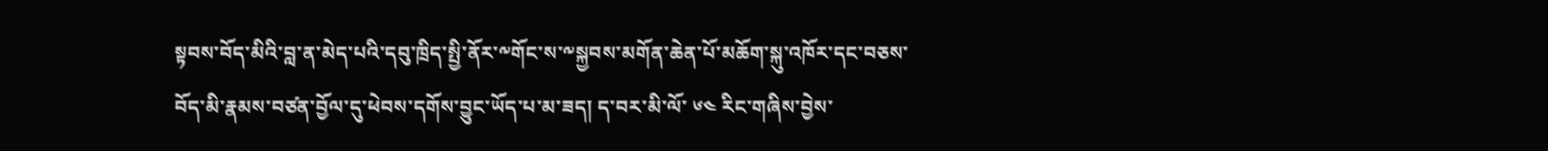སྟབས་བོད་མིའི་བླ་ན་མེད་པའི་དབུ་ཁྲིད་སྤྱི་ནོར་༸གོང་ས་༸སྐྱབས་མགོན་ཆེན་པོ་མཆོག་སྐུ་འཁོར་དང་བཅས་བོད་མི་རྣམས་བཙན་བྱོལ་དུ་ཕེབས་དགོས་བྱུང་ཡོད་པ་མ་ཟད། ད་བར་མི་ལོ་ ༦༤ རིང་གཞིས་བྱེས་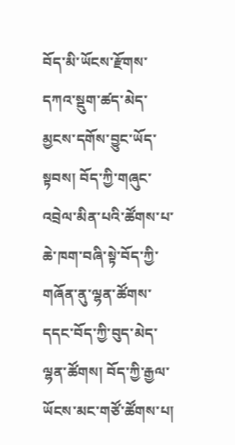བོད་མི་ཡོངས་རྫོགས་དཀའ་སྡུག་ཚད་མེད་མྱངས་དགོས་བྱུང་ཡོད་སྟབས། བོད་ཀྱི་གཞུང་འབྲེལ་མིན་པའི་ཚོགས་པ་ཆེ་ཁག་བཞི་སྟེ་བོད་ཀྱི་གཞོན་ནུ་ལྷན་ཚོགས་དདང་བོད་ཀྱི་བུད་མེད་ལྷན་ཚོགས། བོད་ཀྱི་རྒྱལ་ཡོངས་མང་གཙོ་ཚོགས་པ།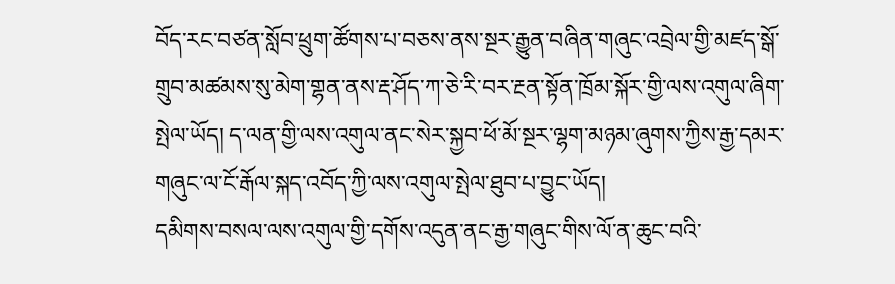བོད་རང་བཙན་སློབ་ཕྲུག་ཚོགས་པ་བཅས་ནས་སྔར་རྒྱུན་བཞིན་གཞུང་འབྲེལ་གྱི་མཛད་སྒོ་གྲུབ་མཚམས་སུ་མེག་གྷན་ནས་རྡ་ཤོད་ཀ་ཅེ་རི་བར་རྔན་སྟོན་ཁྲོམ་སྐོར་གྱི་ལས་འགུལ་ཞིག་སྤེལ་ཡོད། ད་ལན་གྱི་ལས་འགུལ་ནང་སེར་སྐྱབ་ཕོ་མོ་སྔར་ལྷག་མཉམ་ཞུགས་ཀྱིས་རྒྱ་དམར་གཞུང་ལ་ངོ་རྒོལ་སྐད་འབོད་ཀྱི་ལས་འགུལ་སྤེལ་ཐུབ་པ་བྱུང་ཡོད།
དམིགས་བསལ་ལས་འགུལ་གྱི་དགོས་འདུན་ནང་རྒྱ་གཞུང་གིས་ལོ་ན་ཆུང་བའི་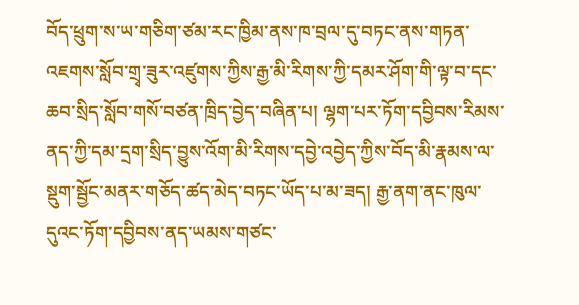བོད་ཕྲུག་ས་ཡ་གཅིག་ཙམ་རང་ཁྱིམ་ནས་ཁ་བྲལ་དུ་བཏང་ནས་གཏན་འཇགས་སློབ་གྲྭ་ཟུར་འཛུགས་ཀྱིས་རྒྱ་མི་རིགས་ཀྱི་དམར་ཤོག་གི་ལྟ་བ་དང་ཆབ་སྲིད་སློབ་གསོ་བཙན་ཁྲིད་བྱེད་བཞིན་པ། ལྷག་པར་ཏོག་དབྱིབས་རིམས་ནད་ཀྱི་དམ་དྲག་སྲིད་བྱུས་འོག་མི་རིགས་དབྱེ་འབྱེད་ཀྱིས་བོད་མི་རྣམས་ལ་སྡུག་སྦྱོང་མནར་གཅོད་ཚད་མེད་བཏང་ཡོད་པ་མ་ཟད། རྒྱ་ནག་ནང་ཁུལ་དུའང་ཏོག་དབྱིབས་ནད་ཡམས་གཙང་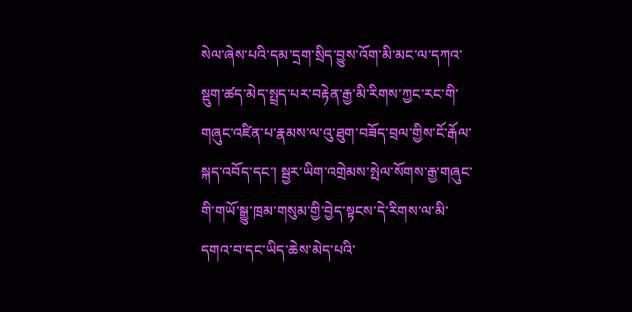སེལ་ཞེས་པའི་དམ་དྲག་སྲིད་བྱུས་འོག་མི་མང་ལ་དཀའ་སྡུག་ཚད་མེད་སྤྲད་པར་བརྟེན་རྒྱ་མི་རིགས་ཀྱང་རང་གི་གཞུང་འཛིན་པ་རྣམས་ལ་འུ་ཐུག་བཟོད་བྲལ་གྱིས་ངོ་རྒོལ་སྐད་འབོད་དང་། སྦྱར་ཡིག་འགྲེམས་སྤེལ་སོགས་རྒྱ་གཞུང་གི་གཡོ་སྒྱུ་ཁྲམ་གསུམ་གྱི་བྱེད་སྟངས་དེ་རིགས་ལ་མི་དགའ་བ་དང་ཡིད་ཆེས་མེད་པའི་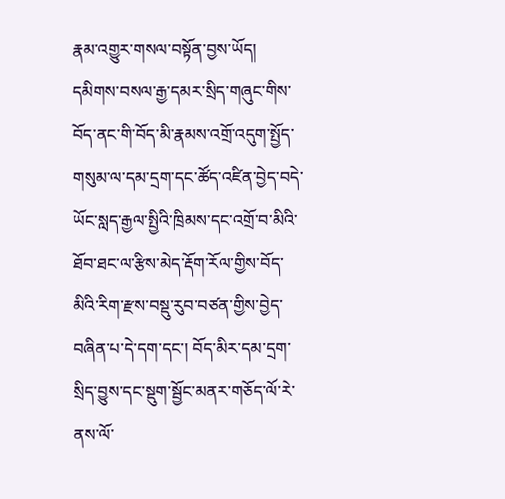རྣམ་འགྱུར་གསལ་བསྟོན་བྱས་ཡོད། དམིགས་བསལ་རྒྱ་དམར་སྲིད་གཞུང་གིས་བོད་ནང་གི་བོད་མི་རྣམས་འགྲོ་འདུག་སྤྱོད་གསུམ་ལ་དམ་དྲག་དང་ཚོད་འཛིན་བྱེད་བདེ་ཡོང་སླད་རྒྱལ་སྤྱིའི་ཁྲིམས་དང་འགྲོ་བ་མིའི་ཐོབ་ཐང་ལ་རྩིས་མེད་རྡོག་རོལ་གྱིས་བོད་མིའི་རིག་རྫས་བསྡུ་རུབ་བཙན་གྱིས་བྱེད་བཞིན་པ་དེ་དག་དང་། བོད་མིར་དམ་དྲག་སྲིད་བྱུས་དང་སྡུག་སྦྱོང་མནར་གཅོད་ལོ་རེ་ནས་ལོ་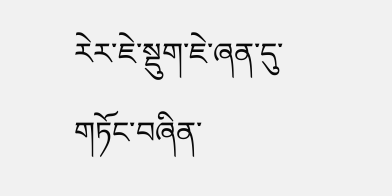རེར་ཇེ་སྡུག་ཇེ་ཞན་དུ་གཏོང་བཞིན་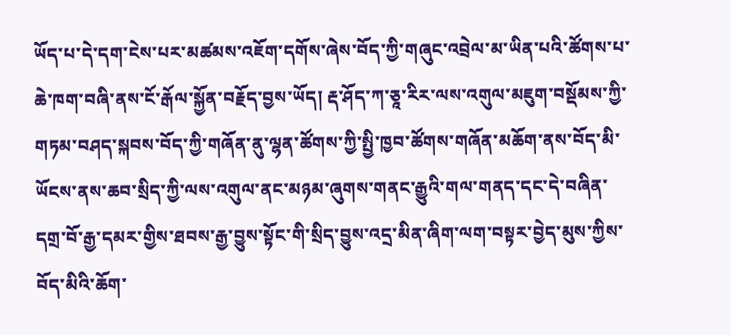ཡོད་པ་དེ་དག་ངེས་པར་མཚམས་འཇོག་དགོས་ཞེས་བོད་ཀྱི་གཞུང་འབྲེལ་མ་ཡིན་པའི་ཚོགས་པ་ཆེ་ཁག་བཞི་ནས་ངོ་རྒོལ་སྐྱོན་བརྗོད་བྱས་ཡོད། རྡ་ཤོད་ཀ་ཅཱ་རིར་ལས་འགུལ་མཇུག་བསྡོམས་ཀྱི་གཏམ་བཤད་སྐབས་བོད་ཀྱི་གཞོན་ནུ་ལྷན་ཚོགས་ཀྱི་སྤྱི་ཁྱབ་ཚོགས་གཞོན་མཆོག་ནས་བོད་མི་ཡོངས་ནས་ཆབ་སྲིད་ཀྱི་ལས་འགུལ་ནང་མཉམ་ཞུགས་གནང་རྒྱུའི་གལ་གནད་དང་དེ་བཞིན་དགྲ་བོ་རྒྱ་དམར་གྱིས་ཐབས་རྒྱ་བྱུས་སྟོང་གི་སྲིད་བྱུས་འདྲ་མིན་ཞིག་ལག་བསྟར་བྱེད་མུས་ཀྱིས་བོད་མིའི་ཆོག་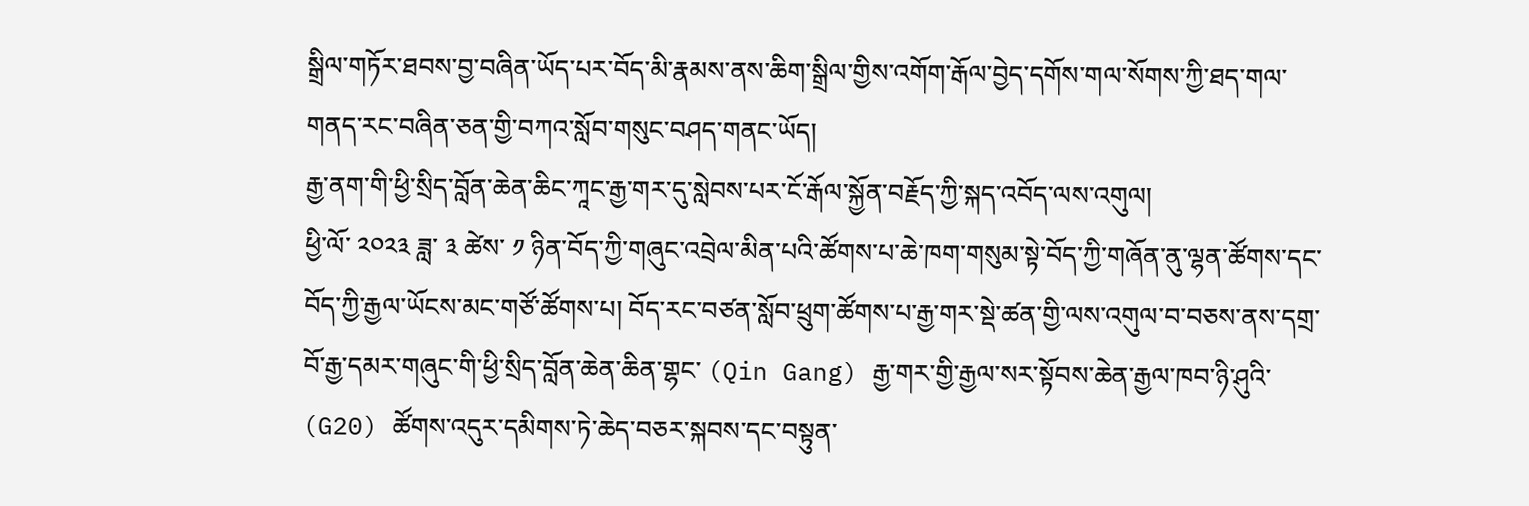སྒྲིལ་གཏོར་ཐབས་བྱ་བཞིན་ཡོད་པར་བོད་མི་རྣམས་ནས་ཆིག་སྒྲིལ་གྱིས་འགོག་རྒོལ་བྱེད་དགོས་གལ་སོགས་ཀྱི་ཐད་གལ་གནད་རང་བཞིན་ཅན་གྱི་བཀའ་སློབ་གསུང་བཤད་གནང་ཡོད།
རྒྱ་ནག་གི་ཕྱི་སྲིད་བློན་ཆེན་ཆིང་ཀཱང་རྒྱ་གར་དུ་སླེབས་པར་ངོ་རྒོལ་སྐྱོན་བརྗོད་ཀྱི་སྐད་འབོད་ལས་འགུལ།
ཕྱི་ལོ་ ༢༠༢༣ ཟླ་ ༣ ཚེས་ ༡ ཉིན་བོད་ཀྱི་གཞུང་འབྲེལ་མིན་པའི་ཚོགས་པ་ཆེ་ཁག་གསུམ་སྟེ་བོད་ཀྱི་གཞོན་ནུ་ལྷན་ཚོགས་དང་བོད་ཀྱི་རྒྱལ་ཡོངས་མང་གཙོ་ཚོགས་པ། བོད་རང་བཙན་སློབ་ཕྲུག་ཚོགས་པ་རྒྱ་གར་སྡེ་ཚན་གྱི་ལས་འགུལ་བ་བཅས་ནས་དགྲ་བོ་རྒྱ་དམར་གཞུང་གི་ཕྱི་སྲིད་བློན་ཆེན་ཆིན་གྷང་ (Qin Gang) རྒྱ་གར་གྱི་རྒྱལ་སར་སྟོབས་ཆེན་རྒྱལ་ཁབ་ཉི་ཤུའི་ (G20) ཚོགས་འདུར་དམིགས་ཏེ་ཆེད་བཅར་སྐབས་དང་བསྟུན་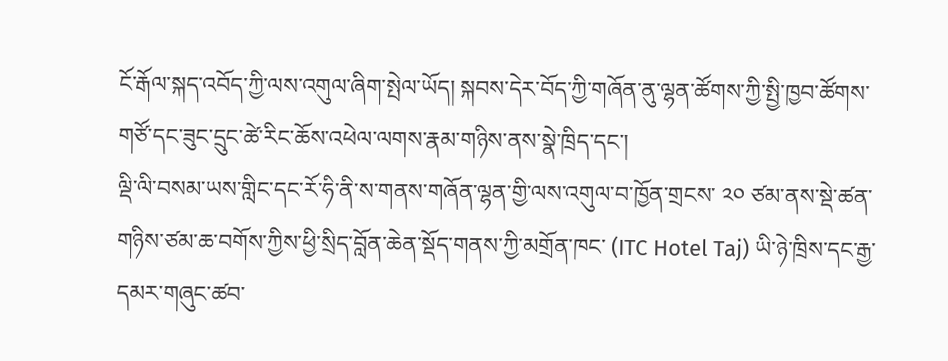ངོ་རྒོལ་སྐད་འབོད་ཀྱི་ལས་འགུལ་ཞིག་སྤེལ་ཡོད། སྐབས་དེར་བོད་ཀྱི་གཞོན་ནུ་ལྷན་ཚོགས་ཀྱི་སྤྱི་ཁྱབ་ཚོགས་གཙོ་དང་ཟུང་དྲུང་ཚེ་རིང་ཆོས་འཕེལ་ལགས་རྣམ་གཉིས་ནས་སྣེ་ཁྲིད་དང་།
ལྡི་ལི་བསམ་ཡས་གླིང་དང་རོ་ཧི་ནི་ས་གནས་གཞོན་ལྷན་གྱི་ལས་འགུལ་བ་ཁྱོན་གྲངས་ ༢༠ ཙམ་ནས་སྡེ་ཚན་གཉིས་ཙམ་ཆ་བགོས་ཀྱིས་ཕྱི་སྲིད་བློན་ཆེན་སྡོད་གནས་ཀྱི་མགྲོན་ཁང་ (ITC Hotel Taj) ཡི་ཉེ་ཁྲིས་དང་རྒྱ་དམར་གཞུང་ཚབ་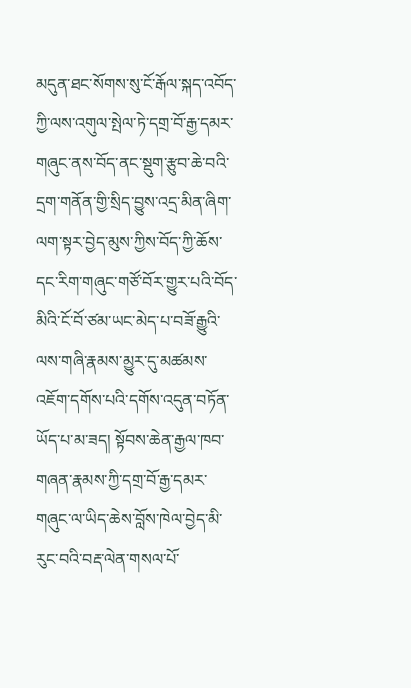མདུན་ཐང་སོགས་སུ་ངོ་རྒོལ་སྐད་འབོད་ཀྱི་ལས་འགུལ་སྤེལ་ཏེ་དགྲ་བོ་རྒྱ་དམར་གཞུང་ནས་བོད་ནང་སྡུག་རྩུབ་ཆེ་བའི་དྲག་གནོན་གྱི་སྲིད་བྱུས་འདྲ་མིན་ཞིག་ལག་སྟར་བྱེད་མུས་ཀྱིས་བོད་ཀྱི་ཆོས་དང་རིག་གཞུང་གཙོ་བོར་གྱུར་པའི་བོད་མིའི་ངོ་བོ་ཙམ་ཡང་མེད་པ་བཟོ་རྒྱུའི་ལས་གཞི་རྣམས་མྱུར་དུ་མཚམས་འཇོག་དགོས་པའི་དགོས་འདུན་བཏོན་ཡོད་པ་མ་ཟད། སྟོབས་ཆེན་རྒྱལ་ཁབ་གཞན་རྣམས་ཀྱི་དགྲ་བོ་རྒྱ་དམར་གཞུང་ལ་ཡིད་ཆེས་བློས་ཁེལ་བྱེད་མི་རུང་བའི་བརྡ་ལེན་གསལ་པོ་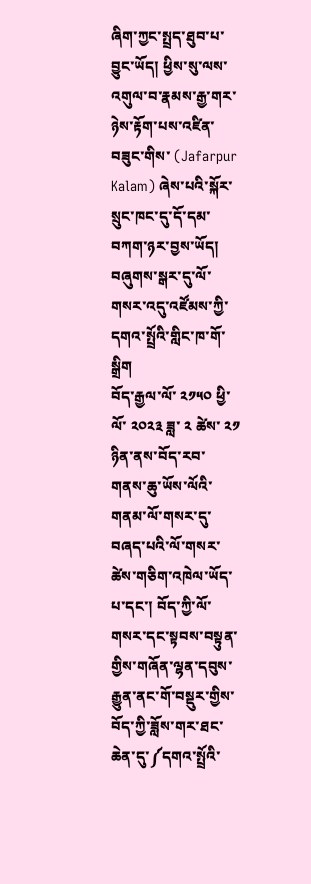ཞིག་ཀྱང་སྤྲད་ཐུབ་པ་བྱུང་ཡོད། ཕྱིས་སུ་ལས་འགུལ་བ་རྣམས་རྒྱ་གར་ཉེས་རྟོག་པས་འཛིན་བཟུང་གིས་ (Jafarpur Kalam) ཞེས་པའི་སྐོར་སྲུང་ཁང་དུ་དོ་དམ་བཀག་ཉར་བྱས་ཡོད།
བཞུགས་སྒར་དུ་ལོ་གསར་འདུ་འཛོམས་ཀྱི་དགའ་སྤྲོའི་གླིང་ཁ་གོ་སྒྲིག
བོད་རྒྱལ་ལོ་ ༢༡༥༠ ཕྱི་ལོ་ ༢༠༢༣ ཟླ་ ༢ ཚེས་ ༢༡ ཉིན་ནས་བོད་རབ་གནས་ཆུ་ཡོས་ལོའི་གནམ་ལོ་གསར་དུ་བཞད་པའི་ལོ་གསར་ཚེས་གཅིག་འཁེལ་ཡོད་པ་དང་། བོད་ཀྱི་ལོ་གསར་དང་སྟབས་བསྟུན་གྱིས་གཞོན་ལྷན་དབུས་རྒྱུན་ནང་གོ་བསྡུར་གྱིས་བོད་ཀྱི་ཟློས་གར་ཐང་ཆེན་དུ་༼དགའ་སྤྲོའི་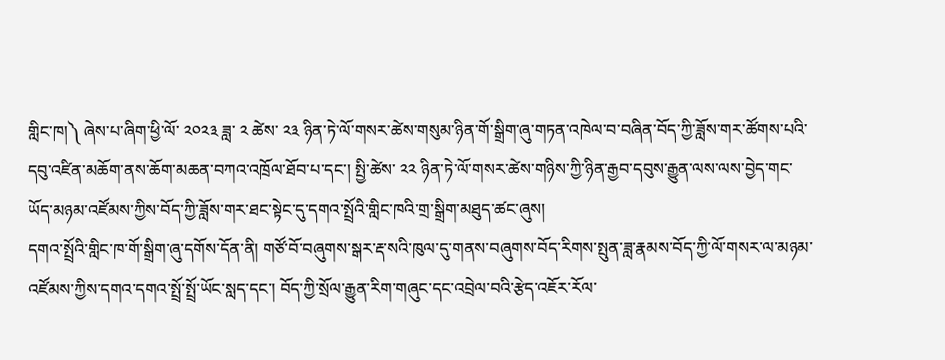གླིང་ཁ།༽ ཞེས་པ་ཞིག་ཕྱི་ལོ་ ༢༠༢༣ ཟླ་ ༢ ཚེས་ ༢༣ ཉིན་ཏེ་ལོ་གསར་ཚེས་གསུམ་ཉིན་གོ་སྒྲིག་ཞུ་གཏན་འཁེལ་བ་བཞིན་བོད་ཀྱི་ཟློས་གར་ཚོགས་པའི་དབུ་འཛིན་མཆོག་ནས་ཆོག་མཆན་བཀའ་འཁྲོལ་ཐོབ་པ་དང་། སྤྱི་ཚེས་ ༢༢ ཉིན་ཏེ་ལོ་གསར་ཚེས་གཉིས་ཀྱི་ཉིན་རྒྱབ་དབུས་རྒྱུན་ལས་ལས་བྱེད་གང་ཡོད་མཉམ་འཛོམས་ཀྱིས་བོད་ཀྱི་ཟློས་གར་ཐང་སྟེང་དུ་དགའ་སྤྲོའི་གླིང་ཁའི་གྲ་སྒྲིག་མཐུད་ཚང་ཞུས།
དགའ་སྤྲོའི་གླིང་ཁ་གོ་སྒྲིག་ཞུ་དགོས་དོན་ནི། གཙོ་བོ་བཞུགས་སྒར་རྡ་སའི་ཁུལ་དུ་གནས་བཞུགས་བོད་རིགས་སྤུན་ཟླ་རྣམས་བོད་ཀྱི་ལོ་གསར་ལ་མཉམ་འཛོམས་ཀྱིས་དགའ་དགའ་སྤྲོ་སྤྲོ་ཡོང་སླད་དང་། བོད་ཀྱི་སྲོལ་རྒྱུན་རིག་གཞུང་དང་འབྲེལ་བའི་རྩེད་འཇོར་རོལ་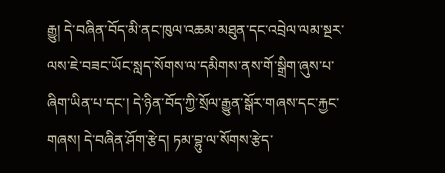རྒྱུ། དེ་བཞིན་བོད་མི་ནང་ཁུལ་འཆམ་མཐུན་དང་འབྲེལ་ལམ་སྔར་ལས་ཇེ་བཟང་ཡོང་སླད་སོགས་ལ་དམིགས་ནས་གོ་སྒྲིག་ཞུས་པ་ཞིག་ཡིན་པ་དང་། དེ་ཉིན་བོད་ཀྱི་སྲོལ་རྒྱུན་སྒོར་གཞས་དང་རྐྱང་གཞས། དེ་བཞིན་ཤོག་རྩེད། ཏམ་བྷུ་ལ་སོགས་རྩེད་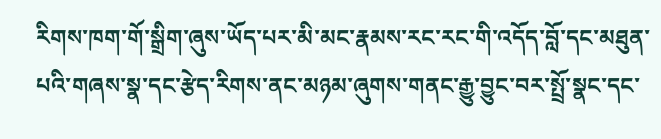རིགས་ཁག་གོ་སྒྲིག་ཞུས་ཡོད་པར་མི་མང་རྣམས་རང་རང་གི་འདོད་བློ་དང་མཐུན་པའི་གཞས་སྣ་དང་རྩེད་རིགས་ནང་མཉམ་ཞུགས་གནང་རྒྱུ་བྱུང་བར་སྤྲོ་སྣང་དང་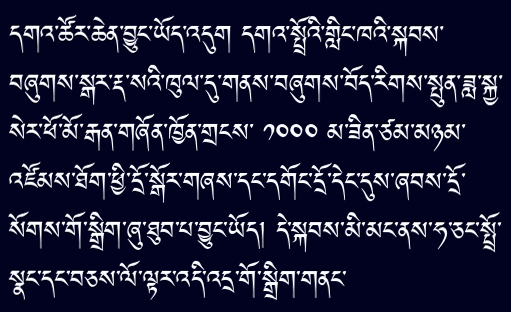དགའ་ཚོར་ཆེན་བྱུང་ཡོད་འདུག དགའ་སྤྲོའི་གླིང་ཁའི་སྐབས་བཞུགས་སྒར་རྡ་སའི་ཁུལ་དུ་གནས་བཞུགས་བོད་རིགས་སྤུན་ཟླ་སྐྱ་སེར་ཕོ་མོ་རྒན་གཞོན་ཁྱོན་གྲངས་ ༡༠༠༠ མ་ཟིན་ཙམ་མཉམ་འཛོམས་ཐོག་ཕྱི་དྲོ་སྒོར་གཞས་དང་དགོང་དྲོ་དེང་དུས་ཞབས་དྲོ་སོགས་གོ་སྒྲིག་ཞུ་ཐུབ་པ་བྱུང་ཡོད། དེ་སྐབས་མི་མང་ནས་ཧ་ཅང་སྤྲོ་སྣང་དང་བཅས་ལོ་ལྟར་འདི་འདྲ་གོ་སྒྲིག་གནང་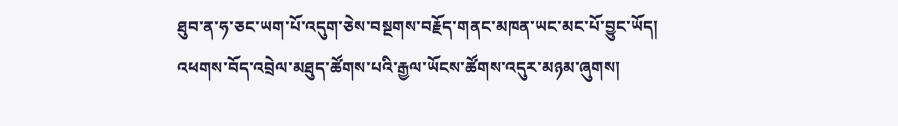ཐུབ་ན་ཧ་ཅང་ཡག་པོ་འདུག་ཅེས་བསྔགས་བརྗོད་གནང་མཁན་ཡང་མང་པོ་བྱུང་ཡོད།
འཕགས་བོད་འབྲེལ་མཐུད་ཚོགས་པའི་རྒྱལ་ཡོངས་ཚོགས་འདུར་མཉམ་ཞུགས།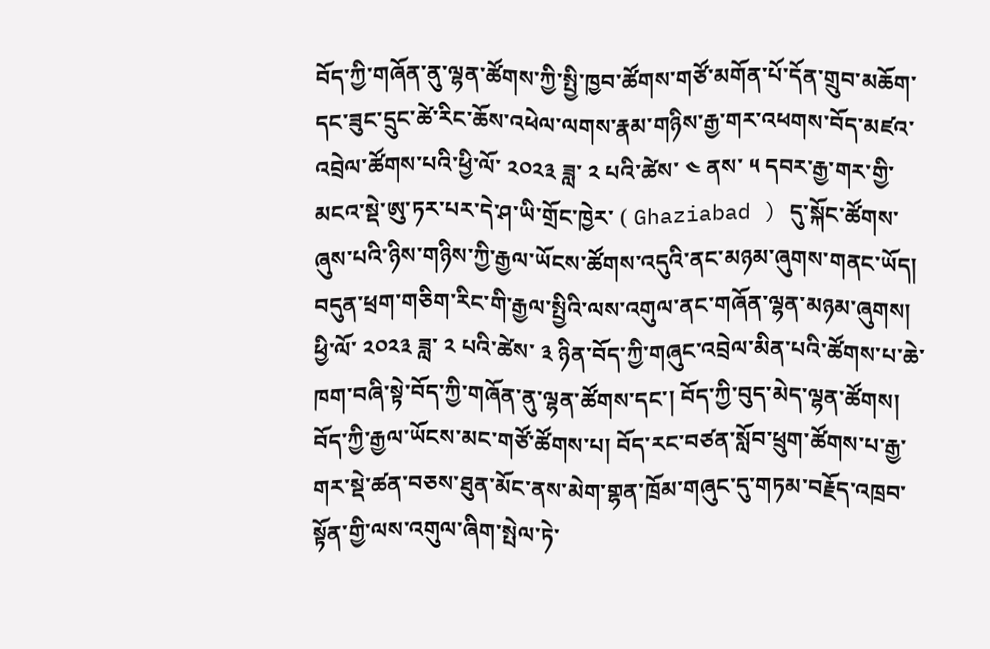བོད་ཀྱི་གཞོན་ནུ་ལྷན་ཚོགས་ཀྱི་སྤྱི་ཁྱབ་ཚོགས་གཙོ་མགོན་པོ་དོན་གྲུབ་མཆོག་དང་ཟུང་དྲུང་ཚེ་རིང་ཆོས་འཕེལ་ལགས་རྣམ་གཉིས་རྒྱ་གར་འཕགས་བོད་མཛའ་འབྲེལ་ཚོགས་པའི་ཕྱི་ལོ་ ༢༠༢༣ ཟླ་ ༢ པའི་ཚེས་ ༤ ནས་ ༥ དབར་རྒྱ་གར་གྱི་མངའ་སྡེ་ཨུ་ཏར་པར་དེ་ཤ་ཡི་གྲོང་ཁྱེར་ ( Ghaziabad ) དུ་སྐོང་ཚོགས་ཞུས་པའི་ཉིས་གཉིས་ཀྱི་རྒྱལ་ཡོངས་ཚོགས་འདུའི་ནང་མཉམ་ཞུགས་གནང་ཡོད།
བདུན་ཕྲག་གཅིག་རིང་གི་རྒྱལ་སྤྱིའི་ལས་འགུལ་ནང་གཞོན་ལྷན་མཉམ་ཞུགས།
ཕྱི་ལོ་ ༢༠༢༣ ཟླ་ ༢ པའི་ཚེས་ ༣ ཉིན་བོད་ཀྱི་གཞུང་འབྲེལ་མིན་པའི་ཚོགས་པ་ཆེ་ཁག་བཞི་སྟེ་བོད་ཀྱི་གཞོན་ནུ་ལྷན་ཚོགས་དང་། བོད་ཀྱི་བུད་མེད་ལྷན་ཚོགས། བོད་ཀྱི་རྒྱལ་ཡོངས་མང་གཙོ་ཚོགས་པ། བོད་རང་བཙན་སློབ་ཕྲུག་ཚོགས་པ་རྒྱ་གར་སྡེ་ཚན་བཅས་ཐུན་མོང་ནས་མེག་གྷན་ཁྲོམ་གཞུང་དུ་གཏམ་བརྗོད་འཁྲབ་སྟོན་གྱི་ལས་འགུལ་ཞིག་སྤེལ་ཏེ་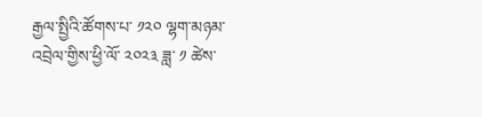རྒྱལ་སྤྱིའི་ཚོགས་པ་ ༡༢༠ ལྷག་མཉམ་འབྲེལ་གྱིས་ཕྱི་ལོ་ ༢༠༢༣ ཟླ་ ༡ ཚེས་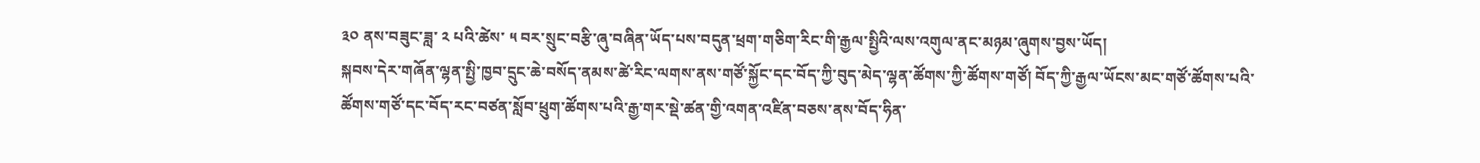༣༠ ནས་བཟུང་ཟླ་ ༢ པའི་ཚེས་ ༥ བར་སྲུང་བརྩི་ཞུ་བཞིན་ཡོད་པས་བདུན་ཕྲག་གཅིག་རིང་གི་རྒྱལ་སྤྱིའི་ལས་འགུལ་ནང་མཉམ་ཞུགས་བྱས་ཡོད།
སྐབས་དེར་གཞོན་ལྷན་སྤྱི་ཁྱབ་དྲུང་ཆེ་བསོད་ནམས་ཚེ་རིང་ལགས་ནས་གཙོ་སྐྱོང་དང་བོད་ཀྱི་བུད་མེད་ལྷན་ཚོགས་ཀྱི་ཚོགས་གཙོ། བོད་ཀྱི་རྒྱལ་ཡོངས་མང་གཙོ་ཚོགས་པའི་ཚོགས་གཙོ་དང་བོད་རང་བཙན་སློབ་ཕྲུག་ཚོགས་པའི་རྒྱ་གར་སྡེ་ཚན་གྱི་འགན་འཛིན་བཅས་ནས་བོད་ཧིན་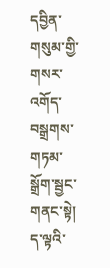དབྱིན་གསུམ་གྱི་གསར་འགོད་བསྒྲགས་གཏམ་སྒྲོག་སྦྱང་གནང་སྟེ། ད་ལྟའི་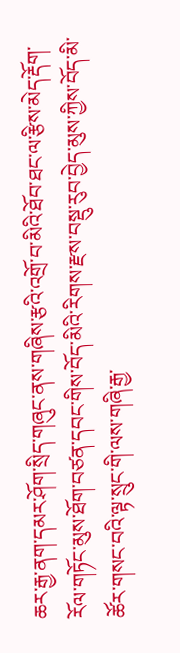ཆར་རྒྱ་ནག་དམར་ཤོག་སྲིད་གཞུང་ནས་གཞིས་རྩའི་འགྲོ་བ་མིའི་ཐོབ་ཐང་ལ་རྩིས་མེད་རྡོག་རོལ་གཏོང་མུས་ཐོག་བཙན་དབང་གིས་བོད་མིའི་རིགས་རྫས་བསྡུ་རུབ་བྱེད་མུས་ཀྱིས་བོད་མི་ཚོར་གསང་བའི་ལྟ་སྲུང་གི་ལས་གཞི་རྒྱ་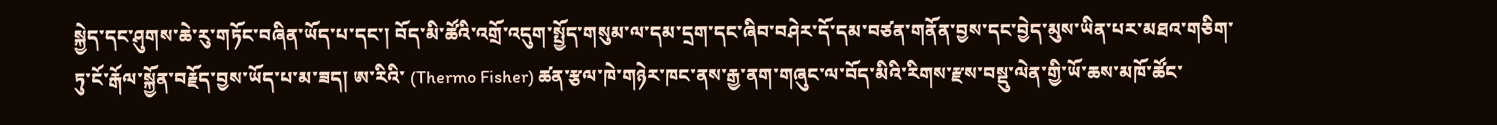སྐྱེད་དང་ཤུགས་ཆེ་རུ་གཏོང་བཞིན་ཡོད་པ་དང་། བོད་མི་ཚོའི་འགྲོ་འདུག་སྤྱོད་གསུམ་ལ་དམ་དྲག་དང་ཞིབ་བཤེར་དོ་དམ་བཙན་གནོན་བྱས་དང་བྱེད་མུས་ཡིན་པར་མཐའ་གཅིག་ཏུ་ངོ་རྒོལ་སྐྱོན་བརྗོད་བྱས་ཡོད་པ་མ་ཟད། ཨ་རིའི་ (Thermo Fisher) ཚན་རྩལ་ཁེ་གཉེར་ཁང་ནས་རྒྱ་ནག་གཞུང་ལ་བོད་མིའི་རིགས་རྫས་བསྡུ་ལེན་གྱི་ཡོ་ཆས་མཁོ་ཚོང་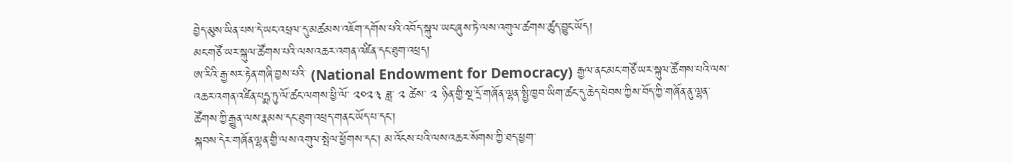བྱེད་མུས་ཡིན་པས་དེ་ཡང་འཕྲལ་དུ་མཚམས་འཇོག་དགོས་པའི་འབོད་སྐུལ་ཡང་ཞུས་ཏེ་ལས་འགུལ་ཚགས་ཚུད་བྱུང་ཡོད།
མང་གཙོ་ཡར་སྐུལ་ཚོགས་པའི་ལས་འཆར་འགན་འཛིན་དང་ཐུག་འཕྲད།
ཨ་རིའི་རྒྱ་སར་རྟེན་གཞི་བྱས་པའི་ (National Endowment for Democracy) རྒྱལ་ནང་མང་གཙོ་ཡར་སྐུལ་ཚོགས་པའི་ལས་འཆར་འགན་འཛིན་པདྨ་ཏུ་ལོ་ཚང་ལགས་ཕྱི་ལོ་ ༢༠༢༣ ཟླ་ ༢ ཚེས་ ༢ ཉིན་གྱི་སྔ་དྲོ་གཞོན་ལྷན་སྤྱི་ཁྱབ་ཡིག་ཚང་དུ་ཆེད་ཕེབས་ཀྱིས་བོད་ཀྱི་གཞོན་ནུ་ལྷན་ཚོགས་ཀྱི་རྒྱུན་ལས་རྣམས་དང་ཐུག་འཕྲད་གནང་ཡོད་པ་དང་།
སྐབས་དེར་གཞོན་ལྷན་གྱི་ལས་འགུལ་སྤེལ་ཕྱོགས་དང་། མ་འོངས་པའི་ལས་འཆར་སོགས་ཀྱི་ཐད་ཕྱག་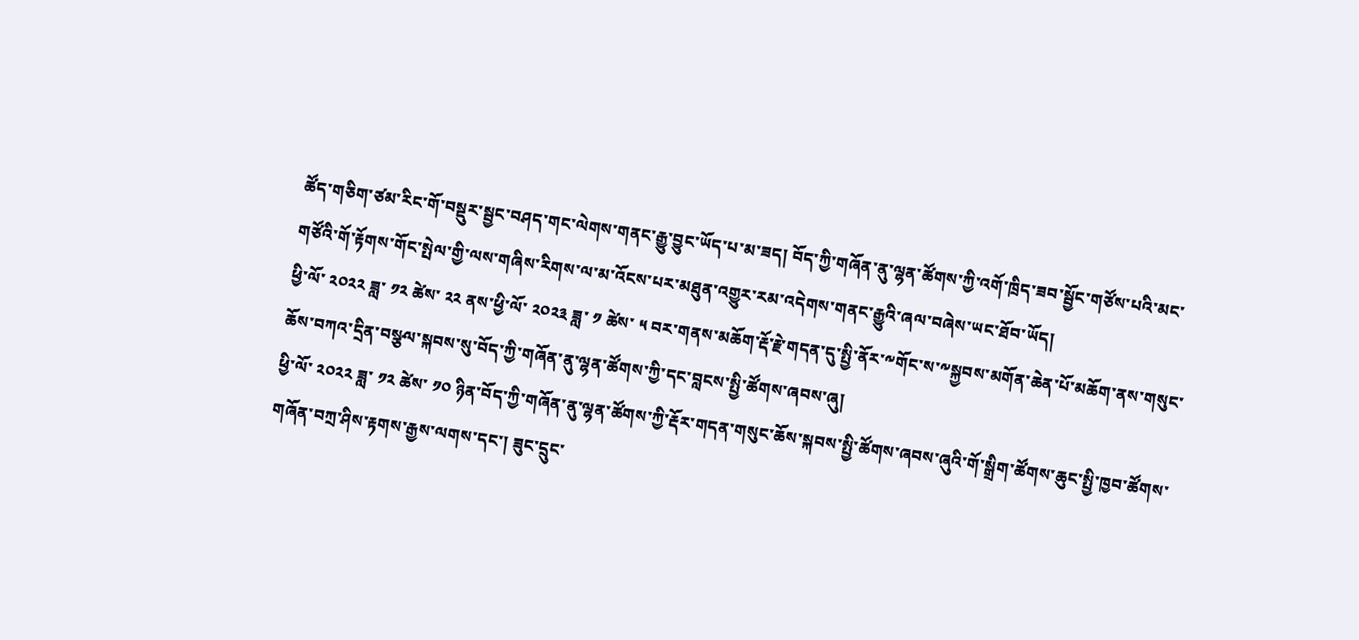ཚོད་གཅིག་ཙམ་རིང་གོ་བསྡུར་སྦྱང་བཤད་གང་ལེགས་གནང་རྒྱུ་བྱུང་ཡོད་པ་མ་ཟད། བོད་ཀྱི་གཞོན་ནུ་ལྷན་ཚོགས་ཀྱི་འགོ་ཁྲིད་ཟབ་སྦྱོང་གཙོས་པའི་མང་གཙོའི་གོ་རྟོགས་གོང་སྤེལ་གྱི་ལས་གཞིས་རིགས་ལ་མ་འོངས་པར་མཐུན་འགྱུར་རམ་འདེགས་གནང་རྒྱུའི་ཞལ་བཞེས་ཡང་ཐོབ་ཡོད།
ཕྱི་ལོ་ ༢༠༢༢ ཟླ་ ༡༢ ཚེས་ ༢༢ ནས་ཕྱི་ལོ་ ༢༠༢༣ ཟླ་ ༡ ཚེས་ ༥ བར་གནས་མཆོག་རྡོ་རྗེ་གདན་དུ་སྤྱི་ནོར་༸གོང་ས་༸སྐྱབས་མགོན་ཆེན་པོ་མཆོག་ནས་གསུང་ཆོས་བཀའ་དྲིན་བསྩལ་སྐབས་སུ་བོད་ཀྱི་གཞོན་ནུ་ལྷན་ཚོགས་ཀྱི་དང་བླངས་སྤྱི་ཚོགས་ཞབས་ཞུ།
ཕྱི་ལོ་ ༢༠༢༢ ཟླ་ ༡༢ ཚེས་ ༡༠ ཉིན་བོད་ཀྱི་གཞོན་ནུ་ལྷན་ཚོགས་ཀྱི་རྡོར་གདན་གསུང་ཆོས་སྐབས་སྤྱི་ཚོགས་ཞབས་ཞུའི་གོ་སྒྲིག་ཚོགས་ཆུང་སྤྱི་ཁྱབ་ཚོགས་གཞོན་བཀྲ་ཤིས་རྟགས་རྒྱས་ལགས་དང་། ཟུང་དྲུང་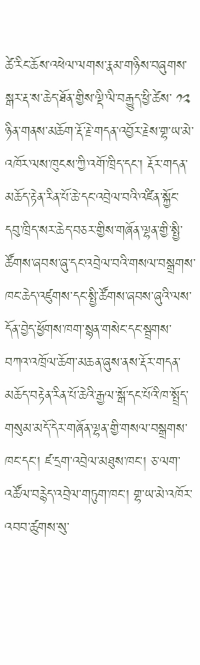ཚེ་རིང་ཆོས་འཕེལ་ལགས་རྣམ་གཉིས་བཞུགས་སྒར་རྡ་ས་ཆེད་ཐོན་གྱིས་ལྡི་ལི་བརྒྱུད་ཕྱི་ཚེས་ ༡༢ ཉིན་གནས་མཆོག་རྡོ་རྗེ་གདན་འབྱོར་རྗེས་གྷ་ཡ་མེ་འཁོར་ལས་ཁུངས་ཀྱི་འགོ་ཁྲིད་དང་། རྡོར་གདན་མཆོད་རྟེན་རིན་པོ་ཆེ་དང་འབྲེལ་བའི་འཛིན་སྐྱོང་དབུ་ཁྲིད་སར་ཆེད་བཅར་གྱིས་གཞོན་ལྷན་གྱི་སྤྱི་ཚོགས་ཞབས་ཞུ་དང་འབྲེལ་བའི་གསལ་བསྒྲགས་ཁང་ཆེད་འཛུགས་དང་སྤྱི་ཚོགས་ཞབས་ཞུའི་ལས་དོན་བྱེད་ཕྱོགས་ཁག་སྙན་གསེང་དང་སྦྲགས་བཀའ་འཁྲོལ་ཆོག་མཆན་ཞུས་ནས་རྡོར་གདན་མཆོད་བརྟེན་རིན་པོ་ཆེའི་རྒྱལ་སྒོ་དང་པོའི་ཁ་སྤྲོད་གསུམ་མདོ་དེར་གཞོན་ལྷན་གྱི་གསལ་བསྒྲགས་ཁང་དང་། ཛ་དྲག་འབྲེལ་མཐུས་ཁང་། ཅ་ལག་འཚོལ་བརྙེད་འབྲེལ་གཏུག་ཁང་། གྷ་ཡ་མེ་འཁོར་འབབ་ཚུགས་སུ་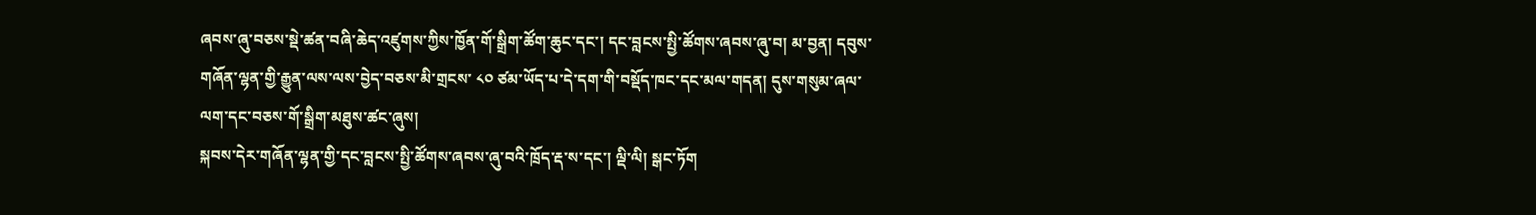ཞབས་ཞུ་བཅས་སྡེ་ཚན་བཞི་ཆེད་འཛུགས་ཀྱིས་ཁྱོན་གོ་སྒྲིག་ཚོག་ཆུང་དང་། དང་བླངས་སྤྱི་ཚོགས་ཞབས་ཞུ་བ། མ་བྱན། དབུས་གཞོན་ལྷན་གྱི་རྒྱུན་ལས་ལས་བྱེད་བཅས་མི་གྲངས་ ༨༠ ཙམ་ཡོད་པ་དེ་དག་གི་བསྡོད་ཁང་དང་མལ་གདན། དུས་གསུམ་ཞལ་ལག་དང་བཅས་གོ་སྒྲིག་མཐུས་ཚང་ཞུས།
སྐབས་དེར་གཞོན་ལྷན་གྱི་དང་བླངས་སྤྱི་ཚོགས་ཞབས་ཞུ་བའི་ཁྲོད་རྡ་ས་དང་། ལྡི་ལི། སྒང་ཏོག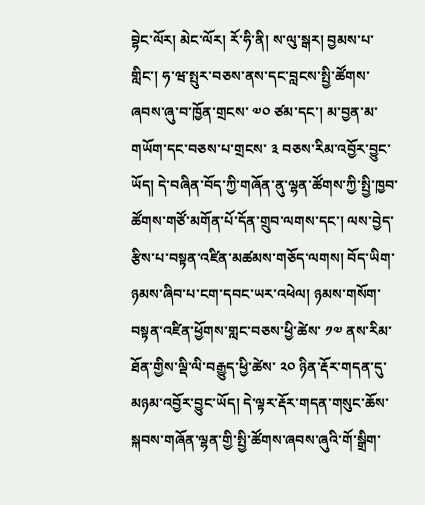བྷེང་ལོར། མེང་ལོར། རོ་ཧི་ནི། ས་ལུ་སྒར། བྱམས་པ་གླིང་། ཧ་ཝ་སྤུར་བཅས་ནས་དང་བླངས་སྤྱི་ཚོགས་ཞབས་ཞུ་བ་ཁྱོན་གྲངས་ ༧༠ ཙམ་དང་། མ་བྱན་མ་གཡོག་དང་བཅས་པ་གྲངས་ ༣ བཅས་རིམ་འབྱོར་བྱུང་ཡོད། དེ་བཞིན་བོད་ཀྱི་གཞོན་ནུ་ལྷན་ཚོགས་ཀྱི་སྤྱི་ཁྱབ་ཚོགས་གཙོ་མགོན་པོ་དོན་གྲུབ་ལགས་དང་། ལས་བྱེད་རྩིས་པ་བསྟན་འཛིན་མཚམས་གཅོད་ལགས། བོད་ཡིག་ཉམས་ཞིབ་པ་ངག་དབང་ཡར་འཕེལ། ཉམས་གསོག་བསྟན་འཛིན་ཕྱོགས་གླང་བཅས་ཕྱི་ཚེས་ ༡༧ ནས་རིམ་ཐོན་གྱིས་ལྡི་ལི་བརྒྱུད་ཕྱི་ཚེས་ ༢༠ ཉིན་རྡོར་གདན་དུ་མཉམ་འབྱོར་བྱུང་ཡོད། དེ་ལྟར་རྡོར་གདན་གསུང་ཆོས་སྐབས་གཞོན་ལྷན་གྱི་སྤྱི་ཚོགས་ཞབས་ཞུའི་གོ་སྒྲིག་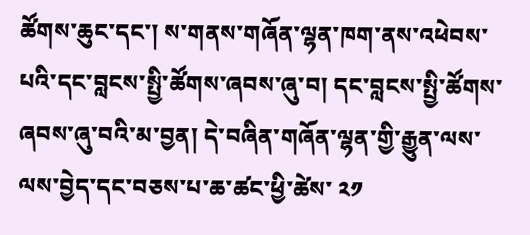ཚོགས་ཆུང་དང་། ས་གནས་གཞོན་ལྷན་ཁག་ནས་འཕེབས་པའི་དང་བླངས་སྤྱི་ཚོགས་ཞབས་ཞུ་བ། དང་བླངས་སྤྱི་ཚོགས་ཞབས་ཞུ་བའི་མ་བྱན། དེ་བཞིན་གཞོན་ལྷན་གྱི་རྒྱུན་ལས་ལས་བྱེད་དང་བཅས་པ་ཆ་ཚང་ཕྱི་ཚེས་ ༢༡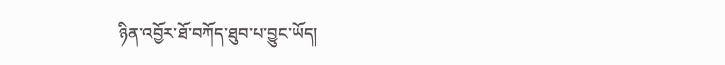ཉིན་འབྱོར་ཐོ་བཀོད་ཐུབ་པ་བྱུང་ཡོད།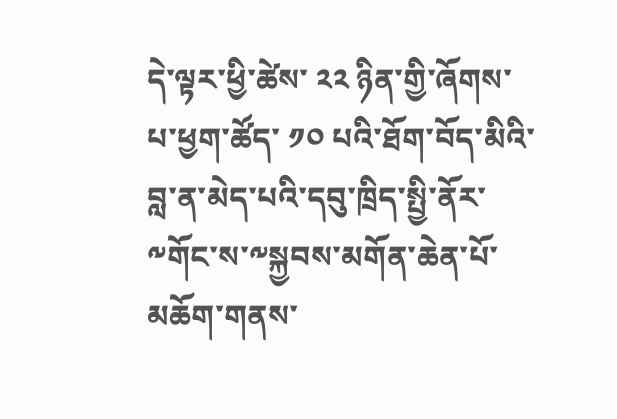དེ་ལྟར་ཕྱི་ཚེས་ ༢༢ ཉིན་གྱི་ཞོགས་པ་ཕྱག་ཚོད་ ༡༠ པའི་ཐོག་བོད་མིའི་བླ་ན་མེད་པའི་དབུ་ཁྲིད་སྤྱི་ནོར་༸གོང་ས་༸སྐྱབས་མགོན་ཆེན་པོ་མཆོག་གནས་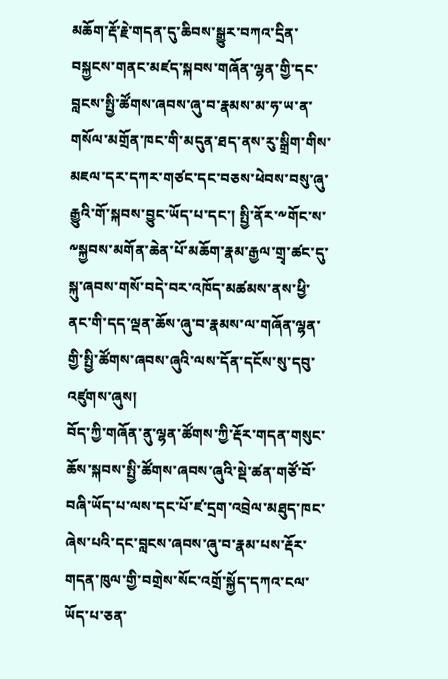མཆོག་རྡོ་རྗེ་གདན་དུ་ཆིབས་སྒྱུར་བཀའ་དྲིན་བསྐྱངས་གནང་མཛད་སྐབས་གཞོན་ལྷན་གྱི་དང་བླངས་སྤྱི་ཚོགས་ཞབས་ཞུ་བ་རྣམས་མ་ཧ་ཡ་ན་གསོལ་མགྲོན་ཁང་གི་མདུན་ཐད་ནས་རུ་སྒྲིག་གིས་མཇལ་དར་དཀར་གཙང་དང་བཅས་ཕེབས་བསུ་ཞུ་རྒྱུའི་གོ་སྐབས་བྱུང་ཡོད་པ་དང་། སྤྱི་ནོར་༸གོང་ས་༸སྐྱབས་མགོན་ཆེན་པོ་མཆོག་རྣམ་རྒྱལ་གྲྭ་ཚང་དུ་སྐུ་ཞབས་གསོ་བདེ་བར་འཁོད་མཚམས་ནས་ཕྱི་ནང་གི་དད་ལྡན་ཆོས་ཞུ་བ་རྣམས་ལ་གཞོན་ལྷན་གྱི་སྤྱི་ཚོགས་ཞབས་ཞུའི་ལས་དོན་དངོས་སུ་དབུ་འཛུགས་ཞུས།
བོད་ཀྱི་གཞོན་ནུ་ལྷན་ཚོགས་ཀྱི་རྡོར་གདན་གསུང་ཆོས་སྐབས་སྤྱི་ཚོགས་ཞབས་ཞུའི་སྡེ་ཚན་གཙོ་བོ་བཞི་ཡོད་པ་ལས་དང་པོ་ཛ་དྲག་འབྲེལ་མཐུད་ཁང་ཞེས་པའི་དང་བླངས་ཞབས་ཞུ་བ་རྣམ་པས་རྡོར་གདན་ཁུལ་གྱི་བགྲེས་སོང་འགྲོ་སྐྱོད་དཀའ་ངལ་ཡོད་པ་ཅན་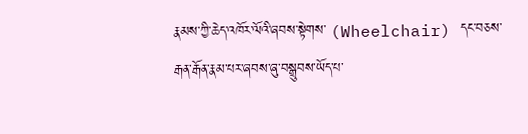རྣམས་ཀྱི་ཆེད་འཁོར་ལོའི་ཞབས་སྟེགས་ (Wheelchair) དང་བཅས་རྒན་རྒོན་རྣམ་པར་ཞབས་ཞུ་བསྒྲུབས་ཡོད་པ་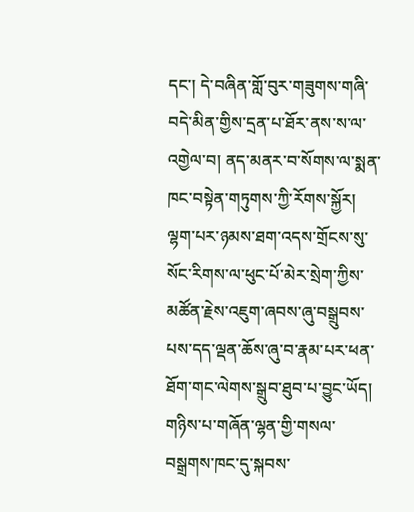དང་། དེ་བཞིན་གློ་བུར་གཟུགས་གཞི་བདེ་མིན་གྱིས་དྲན་པ་ཐོར་ནས་ས་ལ་འགྱེལ་བ། ནད་མནར་བ་སོགས་ལ་སྨན་ཁང་བསྟེན་གཏུགས་ཀྱི་རོགས་སྐྱོར། ལྷག་པར་ཉམས་ཐག་འདས་གྲོངས་སུ་སོང་རིགས་ལ་ཕུང་པོ་མེར་སྲེག་ཀྱིས་མཚོན་རྗེས་འཇུག་ཞབས་ཞུ་བསྒྲུབས་པས་དད་ལྡན་ཆོས་ཞུ་བ་རྣམ་པར་ཕན་ཐོག་གང་ལེགས་སྒྲུབ་ཐུབ་པ་བྱུང་ཡོད།
གཉིས་པ་གཞོན་ལྷན་གྱི་གསལ་བསྒྲགས་ཁང་དུ་སྐབས་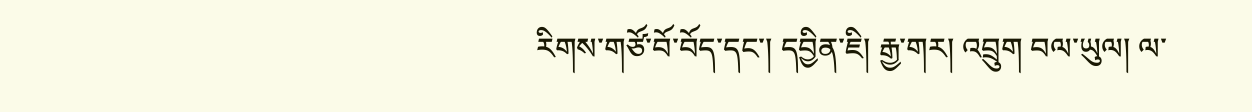རིགས་གཙོ་བོ་བོད་དང་། དབྱིན་ཇི། རྒྱ་གར། འབྲུག བལ་ཡུལ། ལ་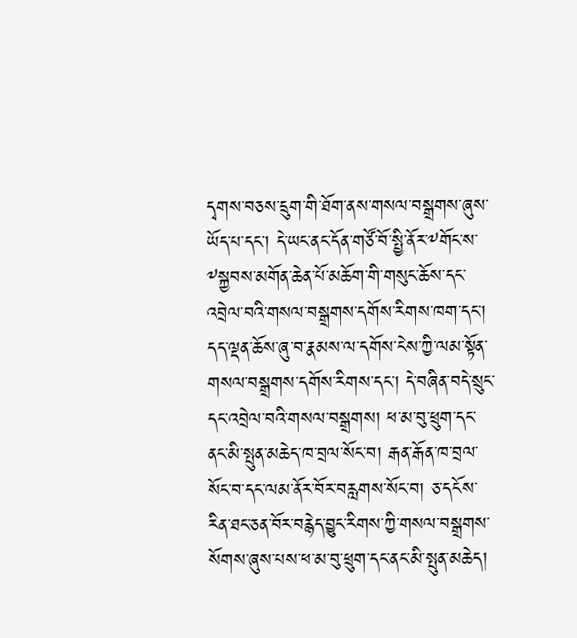དྭགས་བཅས་དྲུག་གི་ཐོག་ནས་གསལ་བསྒྲགས་ཞུས་ཡོད་པ་དང་། དེ་ཡང་ནང་དོན་གཙོ་བོ་སྤྱི་ནོར་༸གོང་ས་༸སྐྱབས་མགོན་ཆེན་པོ་མཆོག་གི་གསུང་ཆོས་དང་འབྲེལ་བའི་གསལ་བསྒྲགས་དགོས་རིགས་ཁག་དང་། དད་ལྡན་ཆོས་ཞུ་བ་རྣམས་ལ་དགོས་ངེས་ཀྱི་ལམ་སྟོན་གསལ་བསྒྲགས་དགོས་རིགས་དང་། དེ་བཞིན་བདེ་སྲུང་དང་འབྲེལ་བའི་གསལ་བསྒྲགས། ཕ་མ་བུ་ཕྲུག་དང་ནང་མི་སྤུན་མཆེད་ཁ་བྲལ་སོང་བ། རྒན་རྒོན་ཁ་བྲལ་སོང་བ་དང་ལམ་ནོར་བོར་བརླགས་སོང་བ། ཅ་དངོས་རིན་ཐང་ཅན་བོར་བརྙེད་བྱུང་རིགས་ཀྱི་གསལ་བསྒྲགས་སོགས་ཞུས་པས་ཕ་མ་བུ་ཕྲུག་དང་ནང་མི་སྤུན་མཆེད།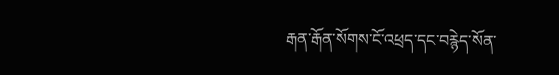རྒན་རྒོན་སོགས་ངོ་འཕྲད་དང་བརྙེད་སོན་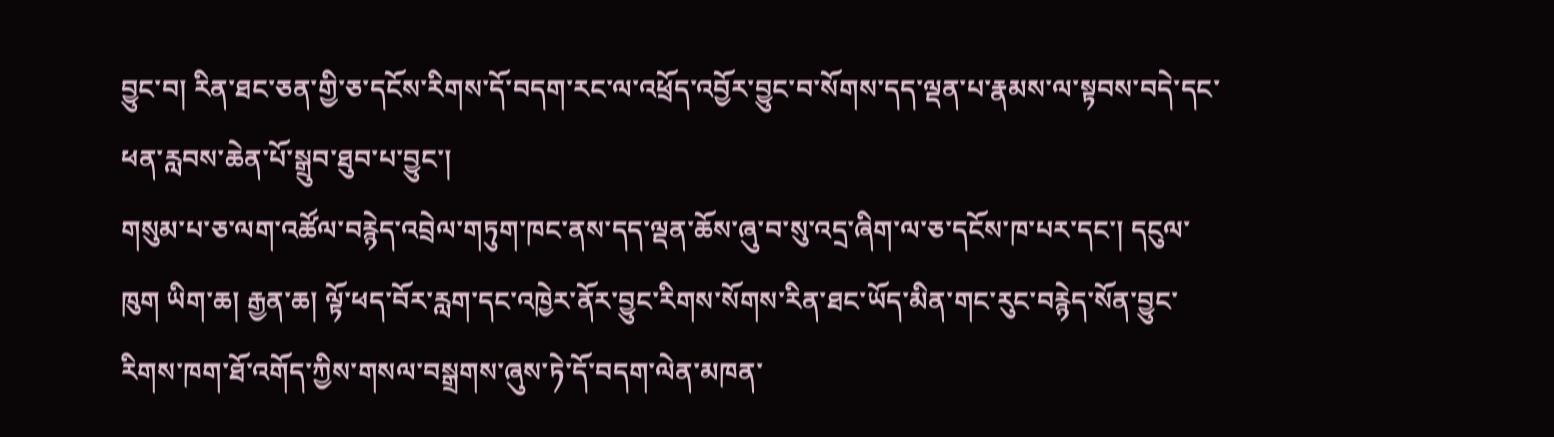བྱུང་བ། རིན་ཐང་ཅན་གྱི་ཅ་དངོས་རིགས་དོ་བདག་རང་ལ་འཕྲོད་འབྱོར་བྱུང་བ་སོགས་དད་ལྡན་པ་རྣམས་ལ་སྟབས་བདེ་དང་ཕན་རླབས་ཆེན་པོ་སྒྲུབ་ཐུབ་པ་བྱུང་།
གསུམ་པ་ཅ་ལག་འཚོལ་བརྙེད་འབྲེལ་གཏུག་ཁང་ནས་དད་ལྡན་ཆོས་ཞུ་བ་སུ་འདྲ་ཞིག་ལ་ཅ་དངོས་ཁ་པར་དང་། དངུལ་ཁུག ཡིག་ཆ། རྒྱན་ཆ། ལྟོ་ཕད་བོར་རླག་དང་འཁྱེར་ནོར་བྱུང་རིགས་སོགས་རིན་ཐང་ཡོད་མིན་གང་རུང་བརྙེད་སོན་བྱུང་རིགས་ཁག་ཐོ་འགོད་ཀྱིས་གསལ་བསྒྲགས་ཞུས་ཏེ་དོ་བདག་ལེན་མཁན་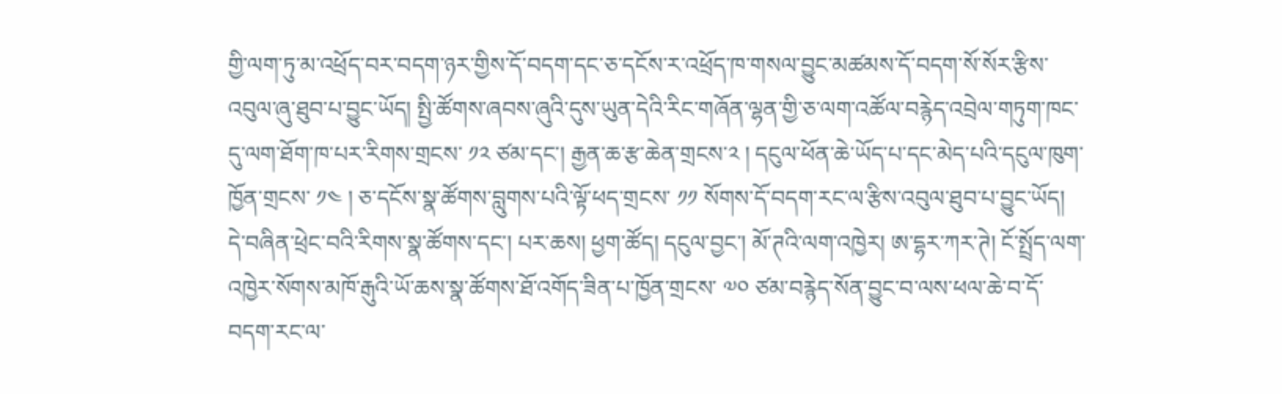གྱི་ལག་ཏུ་མ་འཕྲོད་བར་བདག་ཉར་གྱིས་དོ་བདག་དང་ཅ་དངོས་ར་འཕྲོད་ཁ་གསལ་བྱུང་མཚམས་དོ་བདག་སོ་སོར་རྩིས་འབུལ་ཞུ་ཐུབ་པ་བྱུང་ཡོད། སྤྱི་ཚོགས་ཞབས་ཞུའི་དུས་ཡུན་དེའི་རིང་གཞོན་ལྷན་གྱི་ཅ་ལག་འཚོལ་བརྙེད་འབྲེལ་གཏུག་ཁང་དུ་ལག་ཐོག་ཁ་པར་རིགས་གྲངས་ ༡༢ ཙམ་དང་། རྒྱན་ཆ་རྩ་ཆེན་གྲངས་༢ ། དངུལ་ཕོན་ཆེ་ཡོད་པ་དང་མེད་པའི་དངུལ་ཁུག་ཁྱོན་གྲངས་ ༡༤ ། ཅ་དངོས་སྣ་ཚོགས་བླུགས་པའི་ལྟོ་ཕད་གྲངས་ ༡༡ སོགས་དོ་བདག་རང་ལ་རྩིས་འབུལ་ཐུབ་པ་བྱུང་ཡོད། དེ་བཞིན་ཕྲེང་བའི་རིགས་སྣ་ཚོགས་དང་། པར་ཆས། ཕྱག་ཚོད། དངུལ་བྱང་། མོ་ཊའི་ལག་འཁྱེར། ཨ་དྷར་ཀར་ཊེ། ངོ་སྤྲོད་ལག་འཁྱེར་སོགས་མཁོ་རྒུའི་ཡོ་ཆས་སྣ་ཚོགས་ཐོ་འགོད་ཟིན་པ་ཁྱོན་གྲངས་ ༧༠ ཙམ་བརྙེད་སོན་བྱུང་བ་ལས་ཕལ་ཆེ་བ་དོ་བདག་རང་ལ་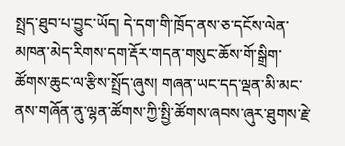སྤྲད་ཐུབ་པ་བྱུང་ཡོད། དེ་དག་གི་ཁྲོད་ནས་ཅ་དངོས་ལེན་མཁན་མེད་རིགས་དག་རྡོར་གདན་གསུང་ཆོས་གོ་སྒྲིག་ཚོགས་ཆུང་ལ་རྩིས་སྤྲོད་ཞུས། གཞན་ཡང་དད་ལྡན་མི་མང་ནས་གཞོན་ནུ་ལྷན་ཚོགས་ཀྱི་སྤྱི་ཚོགས་ཞབས་ཞུར་ཐུགས་རྗེ་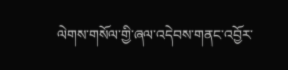ལེགས་གསོལ་གྱི་ཞལ་འདེབས་གནང་འབྱོར་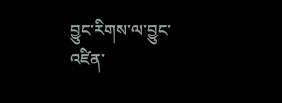བྱུང་རིགས་ལ་བྱུང་འཛིན་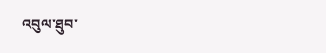འབུལ་ཐུབ་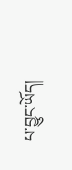པ་བྱུང་ཡོད།